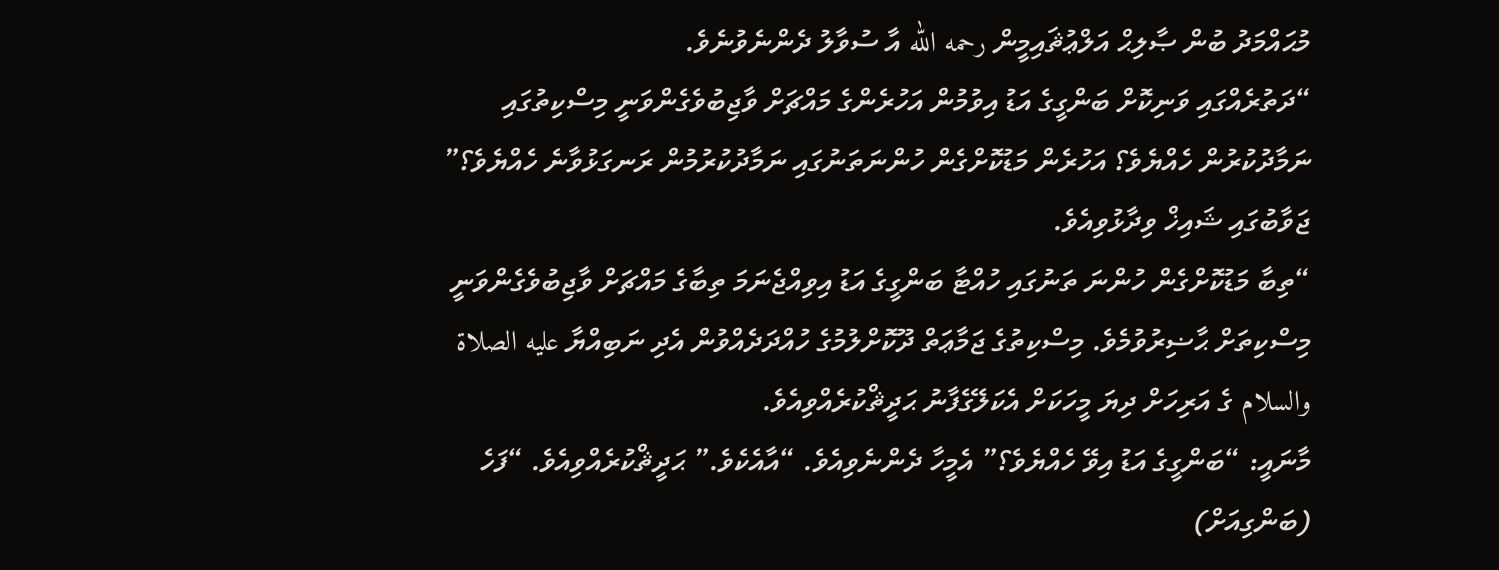މުޙައްމަދު ބުން ޞާލިޙް އަލްޢުޘައިމީން رحمه الله އާ ސުވާލު ދެންނެވުނެވެ.
“ދަތުރެއްގައި ވަނިކޮށް ބަންގީގެ އަޑު އިވުމުން އަހުރެންގެ މައްޗަށް ވާޖިބުވެގެންވަނީ މިސްކިތުގައި ނަމާދުކުރުން ހެއްޔެވެ؟ އަހުރެން މަޑުކޮށްގެން ހުންނަތަނުގައި ނަމާދުކުރުމުން ރަނގަޅުވާނެ ހެއްޔެވެ؟”
ޖަވާބުގައި ޝައިޚް ވިދާޅުވިއެވެ.
“ތިބާ މަޑުކޮށްގެން ހުންނަ ތަނުގައި ހުއްޓާ ބަންގީގެ އަޑު އިވިއްޖެނަމަ ތިބާގެ މައްޗަށް ވާޖިބުވެގެންވަނީ މިސްކިތަށް ޙާޟިރުވުމެވެ. މިސްކިތުގެ ޖަމާޢަތް ދޫކޮށްލުމުގެ ހުއްދަދެއްވުން އެދި ނަބިއްޔާ عليه الصلاة والسلام ގެ އަރިހަށް ދިޔަ މީހަކަށް އެކަލޭގެފާނު ޙަދީޘްކުރެއްވިއެވެ.
މާނައީ: “ބަންގީގެ އަޑު އިވޭ ހެއްޔެވެ؟” އެމީހާ ދެންނެވިއެވެ. “އާއެކެވެ.” ޙަދީޘްކުރެއްވިއެވެ. “ފަހެ (ބަންގިއަށް)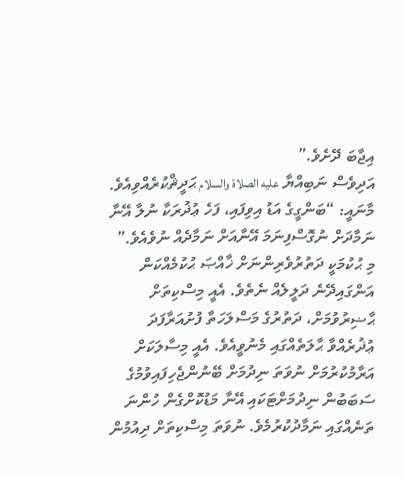އިޖާބަ ދޭށެވެ.”
އަދިވެސް ނަބިއްޔާ عليه الصلاة والسلام ޙަދީޘްކުރެއްވިއެވެ.
މާނައީ: “ބަންގީގެ އަޑު އިވިފައި، ފަހެ ޢުޛުރަކާ ނުލާ އޭނާ ނަމާދަށް ނުގޮސްފިނަމަ އޭނާއަށް ނަމާދެއް ނުވެއެވެ.”
މި ޙުކުމަކީ ދަތުރުވެރިންނަށް ޚާއްޞަ ޙުކުމެއްކަން އަންގައިދޭނެ ދަލީލެއް ނެތެވެ. އެއީ މިސްކިތަށް ޙާޟިރުވުމަށް، ދަތުރުގެ މަސްލަހަތާ ފުށުއަރާފަދަ ޢުޛުރެއްވާ ޙާލަތެއްގައި މެނުވީއެވެ. އެއީ މިސާލަކަށް އަރާމުކުރުމަށް ނުވަތަ ނިދުމަށް ބޭނުންޖެހިފައިވުމުގެ ސަބަބުން ނިދުމަށްޓަކައި އޭނާ މަޑުކޮށްގެން ހުންނަ ތަނެއްގައި ނަމާދުކުރުމެވެ. ނުވަތަ މިސްކިތަށް ދިއުމުން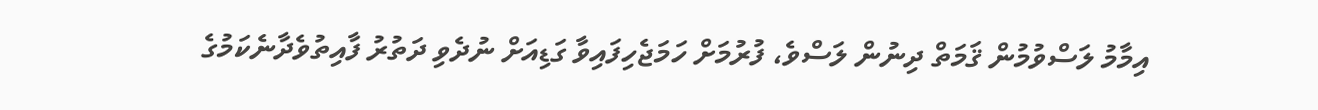އިމާމު ލަސްވުމުން ޤަމަތް ދިނުން ލަސްވެ، ފުރުމަށް ހަމަޖެހިފައިވާ ގަޑިއަށް ނުދެވި ދަތުރު ފާއިތުވެދާނެކަމުގެ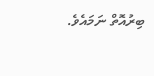ބިރުއޮތް ނަމައެވެ.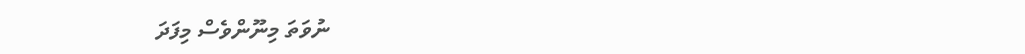ނުވަތަ މިނޫންވެސް މިފަދަ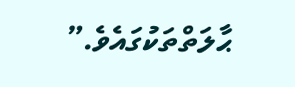ޙާލަތްތަކުގައެވެ.”